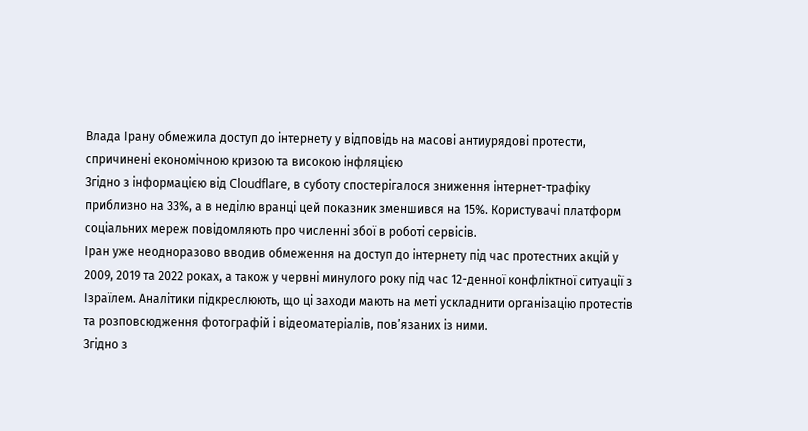Влада Ірану обмежила доступ до інтернету у відповідь на масові антиурядові протести, спричинені економічною кризою та високою інфляцією
Згідно з інформацією від Cloudflare, в суботу спостерігалося зниження інтернет-трафіку приблизно на 33%, а в неділю вранці цей показник зменшився на 15%. Користувачі платформ соціальних мереж повідомляють про численні збої в роботі сервісів.
Іран уже неодноразово вводив обмеження на доступ до інтернету під час протестних акцій у 2009, 2019 та 2022 роках, а також у червні минулого року під час 12-денної конфліктної ситуації з Ізраїлем. Аналітики підкреслюють, що ці заходи мають на меті ускладнити організацію протестів та розповсюдження фотографій і відеоматеріалів, пов’язаних із ними.
Згідно з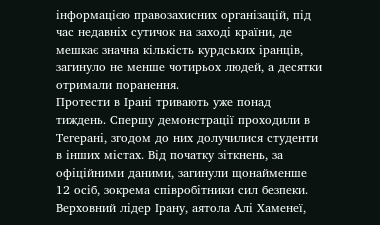інформацією правозахисних організацій, під час недавніх сутичок на заході країни, де мешкає значна кількість курдських іранців, загинуло не менше чотирьох людей, а десятки отримали поранення.
Протести в Ірані тривають уже понад тиждень. Спершу демонстрації проходили в Тегерані, згодом до них долучилися студенти в інших містах. Від початку зіткнень, за офіційними даними, загинули щонайменше 12 осіб, зокрема співробітники сил безпеки.
Верховний лідер Ірану, аятола Алі Хаменеї,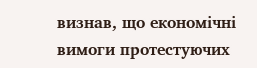визнав, що економічні вимоги протестуючих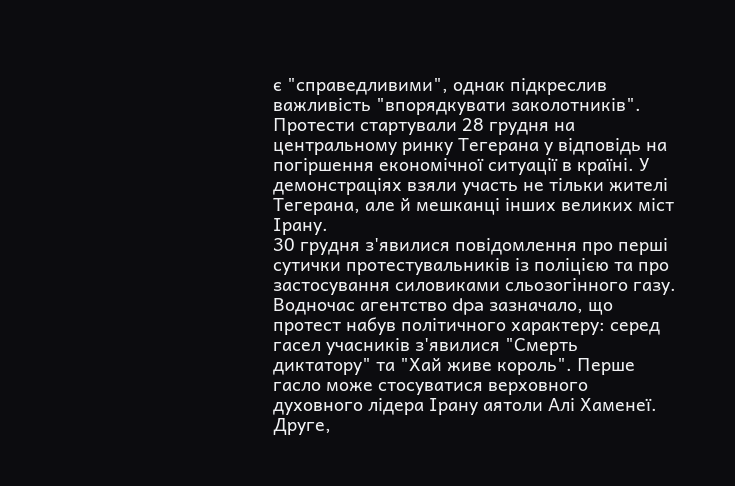є "справедливими", однак підкреслив важливість "впорядкувати заколотників".
Протести стартували 28 грудня на центральному ринку Тегерана у відповідь на погіршення економічної ситуації в країні. У демонстраціях взяли участь не тільки жителі Тегерана, але й мешканці інших великих міст Ірану.
30 грудня з'явилися повідомлення про перші сутички протестувальників із поліцією та про застосування силовиками сльозогінного газу. Водночас агентство dpa зазначало, що протест набув політичного характеру: серед гасел учасників з'явилися "Смерть диктатору" та "Хай живе король". Перше гасло може стосуватися верховного духовного лідера Ірану аятоли Алі Хаменеї. Друге,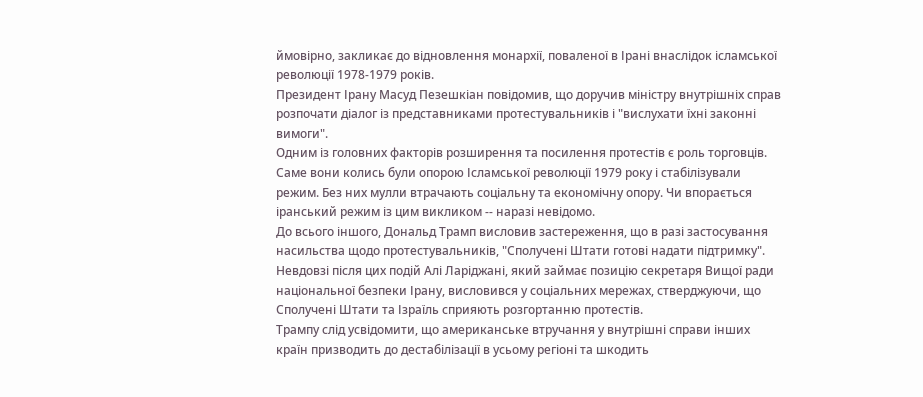ймовірно, закликає до відновлення монархії, поваленої в Ірані внаслідок ісламської революції 1978-1979 років.
Президент Ірану Масуд Пезешкіан повідомив, що доручив міністру внутрішніх справ розпочати діалог із представниками протестувальників і "вислухати їхні законні вимоги".
Одним із головних факторів розширення та посилення протестів є роль торговців. Саме вони колись були опорою Ісламської революції 1979 року і стабілізували режим. Без них мулли втрачають соціальну та економічну опору. Чи впорається іранський режим із цим викликом -- наразі невідомо.
До всього іншого, Дональд Трамп висловив застереження, що в разі застосування насильства щодо протестувальників, "Сполучені Штати готові надати підтримку".
Невдовзі після цих подій Алі Ларіджані, який займає позицію секретаря Вищої ради національної безпеки Ірану, висловився у соціальних мережах, стверджуючи, що Сполучені Штати та Ізраїль сприяють розгортанню протестів.
Трампу слід усвідомити, що американське втручання у внутрішні справи інших країн призводить до дестабілізації в усьому регіоні та шкодить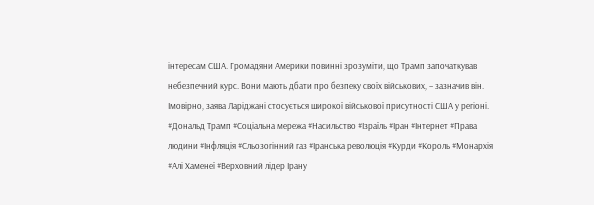інтересам США. Громадяни Америки повинні зрозуміти, що Трамп започаткував небезпечний курс. Вони мають дбати про безпеку своїх військових, – зазначив він.
Імовірно, заява Ларіджані стосується широкої військової присутності США у регіоні.
#Дональд Трамп #Соціальна мережа #Насильство #Ізраїль #Іран #Інтернет #Права людини #Інфляція #Сльозогінний газ #Іранська революція #Курди #Король #Монархія #Алі Хаменеї #Верховний лідер Ірану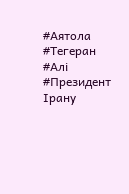#Аятола #Тегеран #Алі #Президент Ірану